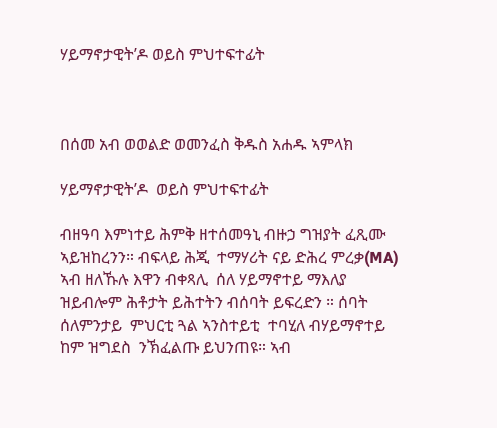ሃይማኖታዊት’ዶ ወይስ ምህተፍተፊት



በሰመ አብ ወወልድ ወመንፈስ ቅዱስ አሐዱ ኣምላክ

ሃይማኖታዊት’ዶ  ወይስ ምህተፍተፊት

ብዘዓባ እምነተይ ሕምቅ ዘተሰመዓኒ ብዙኃ ግዝያት ፈጺሙ ኣይዝከረንን። ብፍላይ ሕጂ  ተማሃሪት ናይ ድሕረ ምረቃ(MA) ኣብ ዘለኹሉ እዋን ብቀጻሊ  ሰለ ሃይማኖተይ ማእለያ ዝይብሎም ሕቶታት ይሕተትን ብሰባት ይፍረድን ። ሰባት ሰለምንታይ  ምህርቲ ጓል ኣንስተይቲ  ተባሂለ ብሃይማኖተይ ከም ዝግደስ  ንኽፈልጡ ይህንጠዩ። ኣብ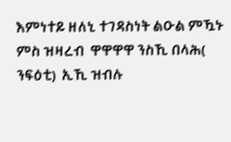እምነተይ ዘለኒ ተገዳስነት ልዑል ምዃኑ ምስ ዝዛረብ  ዋዋዋዋ ንስኺ በላሕ( ንፍዕቲ)  ኢኺ ዝብሉ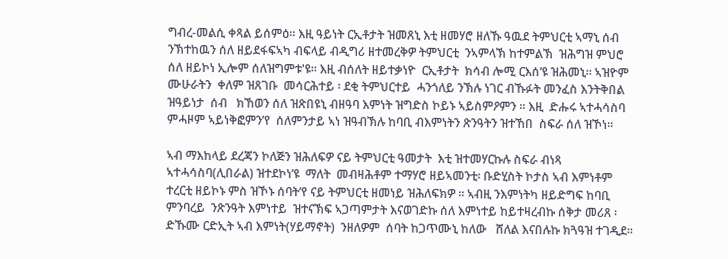ግብረ-መልሲ ቀጻል ይሰምዕ። እዚ ዓይነት ርኢቶታት ዝመጸኒ እቲ ዘመሃሮ ዘለኹ ዓዉደ ትምህርቲ ኣማኒ ሰብ ንኽተከዉን ሰለ ዘይደፋፍኣካ ብፍላይ ብዲግሪ ዘተመረቅዎ ትምህርቲ  ንኣምላኽ ከተምልኽ  ዝሕግዝ ምህሮ  ሰለ ዘይኮነ ኢሎም ሰለዝግምቱ'ዩ። እዚ ብሰለት ዘይተቃነዮ  ርኢቶታት  ክሳብ ሎሚ ርእሰ’ዩ ዝሕመኒ። ኣዝዮም ሙሁራትን  ቀለም ዝጸገቡ  መሳርሕተይ ፡ ደቂ ትምህርተይ  ሓንጎለይ ንኽሉ ነገር ብኹፉት መንፈስ እንትቅበል  ዝዓይነታ  ሰብ   ክኸወን ሰለ ዝጽበዩኒ ብዘዓባ እምነት ዝግድስ ኮይኑ ኣይስምዖምን ። እዚ  ድሑሩ ኣተሓሳስባ ምሓዞም ኣይነቅፎምን’የ  ሰለምንታይ ኣነ ዝዓብኽሉ ከባቢ ብእምነትን ጽንዓትን ዝተኸበ  ስፍራ ሰለ ዝኾነ።

ኣብ ማእከላይ ደረጃን ኮለጅን ዝሕለፍዎ ናይ ትምህርቲ ዓመታት  እቲ ዝተመሃርኩሉ ስፍራ ብነጻ ኣተሓሳስባ(ሊበራል) ዝተደኮነ’ዩ  ማለት  መብዛሕቶም ተማሃሮ ዘይኣመንቲ፡ ቡድሂስት ኮታስ ኣብ እምነቶም ተረርቲ ዘይኮኑ ምስ ዝኾኑ ሰባት’የ ናይ ትምህርቲ ዘመነይ ዝሕለፍክዎ ። ኣብዚ ንእምነትካ ዘይድግፍ ከባቢ ምንባረይ  ንጽንዓት እምነተይ  ዝተናኽፍ ኣጋጣምታት እናወገድኩ ሰለ እምነተይ ከይተዛረብኩ ሰቅታ መሪጸ ፡ ድኹሙ ርድኢት ኣብ እምነት(ሃይማኖት)  ንዘለዎም  ሰባት ከጋጥሙኒ ከለው   ሸለል እናበሉኩ ክጓዓዝ ተገዲደ።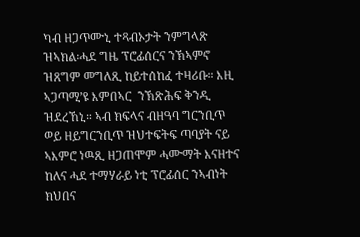ካብ ዘጋጥሙኒ ተጻብኦታት ንምግላጽ ዝኣክል፡ሓደ ግዜ ፕሮፊሰርና ንኽኣምኖ ዝጸግም መግለጺ ከይተሰከፈ ተዛሪቡ። እዚ ኣጋጣሚ’ዩ እምበኣር  ንኽጽሕፍ ቅንዲ ዝደረኸኒ። ኣብ ክፍላና ብዘዓባ ግርንቢጥ ወይ ዘይግርንቢጥ ዝህተፍትፍ ጣባያት ናይ ኣእምሮ ነዉጺ ዘጋጠሞም ሓሙማት እናዘተና ከለና ሓደ ተማሃራይ ነቲ ፕሮፊሰር ንኣብነት ክህበና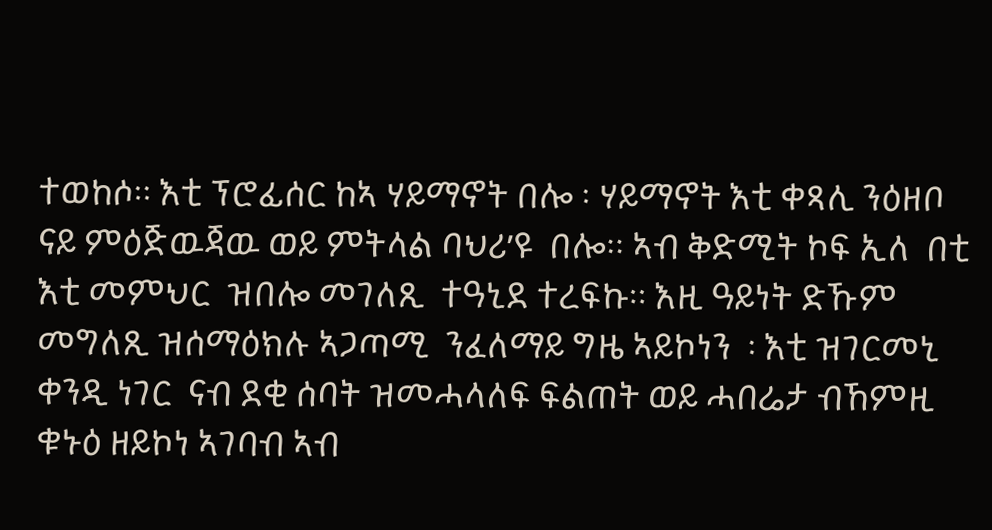ተወከሶ። እቲ ፕሮፊሰር ከኣ ሃይማኖት በሎ ፡ ሃይማኖት እቲ ቀጻሊ ንዕዘቦ ናይ ምዕጅዉጃዉ ወይ ምትላል ባህሪ’ዩ  በሎ። ኣብ ቅድሚት ኮፍ ኢለ  በቲ እቲ መምህር  ዝበሎ መገለጺ  ተዓኒደ ተረፍኩ። እዚ ዓይነት ድኹም መግለጺ ዝሰማዕክሉ ኣጋጣሚ  ንፈለማይ ግዜ ኣይኮነን  ፡ እቲ ዝገርመኒ ቀንዲ ነገር  ናብ ደቂ ሰባት ዝመሓላለፍ ፍልጠት ወይ ሓበሬታ ብኸምዚ ቁኑዕ ዘይኮነ ኣገባብ ኣብ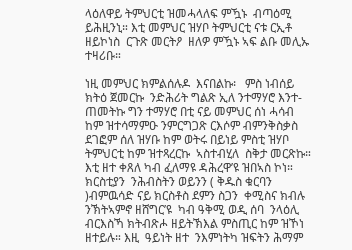ላዕለዋይ ትምህርቲ ዝመሓላለፍ ምዃኑ  ብጣዕሚ ይሕዚንኒ። እቲ መምህር ዝሃቦ ትምህርቲ ናቱ ርኢቶ  ዘይኮነስ  ርጉጽ መርትዖ  ዘለዎ ምዃኑ ኣፍ ልቡ መሊኡ ተዛሪቡ።

ነዚ መምህር ክምልሰሉዶ  እናበልኩ፡   ምስ ነብሰይ ክትዕ ጀመርኩ  ንድሕሪት ግልጽ ኢለ ንተማሃሮ እንተ-ጠመትኩ ግን ተማሃሮ በቲ ናይ መምህር ሰነ ሓሳብ  ከም ዝተሳማምዑ ንምርግጋጽ ርእሶም ብምንቅስቃስ ደገፎም ሰለ ዝሃቡ ከም ወትሩ በይነይ ምስቲ ዝሃቦ ትምህርቲ ከም ዝተጻረርኩ  ኣስተብሂለ  ስቅታ መርጽኩ። እቲ ዘተ ቀጸለ ካብ ፈለማዩ ዳሕረዋ’ዩ ዝበኣስ ኮነ። ክርስቲያን  ንሕብስትን ወይንን ( ቅዱስ ቁርባን )ብምዉሳድ ናይ ክርስቶስ ደምን ስጋን  ቀሚስና ክብሉ ንኽትኣምኖ ዘሸግር’ዩ  ካብ ዓቅሚ ወዲ ሰባ  ንላዕሊ ብርእስኻ ክትብጽሖ ዘይትኽእል ምስጢር ከም ዝኾነ  ዘተይሉ። እዚ  ዓይነት ዘተ  ንእምነትካ ዝፍትን ሕማም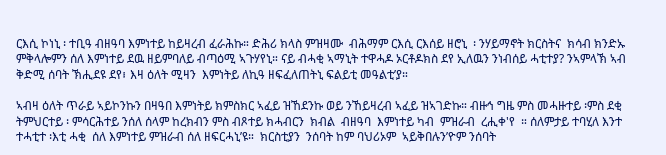ርእሲ ኮነኒ ፡ ተቢዓ ብዘዓባ እምነተይ ከይዛረብ ፈራሕኩ። ድሕሪ ክላስ ምዝዛሙ  ብሕማም ርእሲ ርእሰይ ዘሮኒ  ፡ ንሃይማኖት ክርስትና  ክሳብ ክንድኡ ምቅላሎምን ሰለ እምነተይ ደዉ ዘይምባለይ ብጣዕሚ ኣጉሃየኒ። ናይ ብሓቂ ኣማኒት ተዋሓዶ ኦርቶዶክስ ደየ ኢለዉን ንነብሰይ ሓቲተያ? ንኣምላኽ ኣብ ቅድሚ ሰባት ኽሒደዩ ደየⵗ እዛ ዕለት ሚዛን  እምነትይ ለኪዓ ዘፍፈለጠትኒ ፍልይቲ መዓልቲ’ያ።

ኣብዛ ዕለት ጥራይ ኣይኮንኩን በዛዓበ እምነትይ ክምስክር ኣፈይ ዝኸደንኩ ወይ ንኸይዛረብ ኣፈይ ዝኣገድኩ። ብዙኅ ግዜ ምስ መሓዙተይ ፡ምስ ደቂ ትምህርተይ ፡ ምሳርሕተይ ንሰለ ሰላም ከረክብን ምስ ብጾተይ ክሓብርን  ክብል  ብዘዓባ  እምነተይ ካብ  ምዝራብ  ረሒቀ'የ  ። ሰለምታይ ተባሂለ እንተ ተሓቲተ ፡እቲ ሓቂ  ሰለ እምነተይ ምዝራብ ሰለ ዘፍርሓኒ’ዩ።  ክርስቲያን  ንሰባት ከም ባህሪኦም  ኣይቅበሉን’ዮም ንሰባት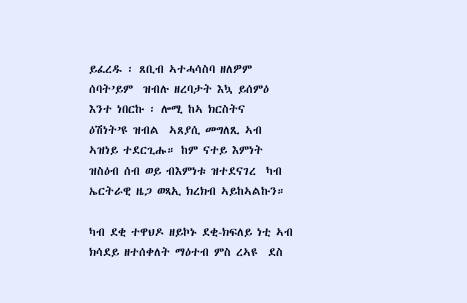ይፈረዱ ፡ ጸቢብ ኣተሓሳስባ ዘለዎም ሰባት’ይም  ዝብሉ ዘረባታት እኳ ይሰምዕ እንተ ነበርኩ ፡ ሎሚ ከኣ ክርስትና  ዕሽነት’ዩ ዝብል  ኣጸያሲ መግለጺ ኣብ ኣዝነይ ተደርጊሑ። ከም ናተይ እምነት ዝስዕብ ሰብ ወይ ብእምነቱ ዝተደናገረ  ካብ ኤርትራዊ ዜጋ ወጻኢ ክረክብ ኣይከኣልኩን።

ካብ ደቂ ተዋህዶ ዘይኮኑ ደቂ-ክፍለይ ነቲ ኣብ ክሳደይ ዘተሰቀለት ማዕተብ ምስ ረኣዩ  ደስ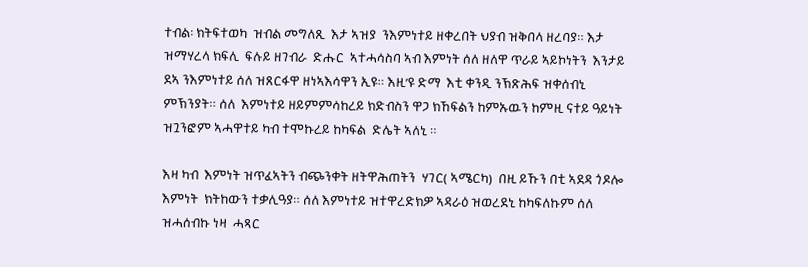ተብል፡ ክትፍተወካ  ዝብል መግለጺ  እታ ኣዝያ  ንእምነተይ ዘቀረበት ህያብ ዝቅበላ ዘረባያ። እታ ዝማሃረላ ክፍሊ  ፍሉይ ዘገብራ  ድሑር  ኣተሓሳስባ ኣብ እምነት ሰለ ዘለዋ ጥራይ ኣይኮነትን  እንታይ ደኣ ንእምነተይ ሰለ ዝጸርፋዋ ዘነኣእሳዋን ኢዩ። እዚ’ዩ ድማ  እቲ ቀንዲ ንኽጽሕፍ ዝቀሰብኒ  ምኽንያት። ሰለ  እምነተይ ዘይምምሳከረይ ክድብስን ዋጋ ክኸፍልን ከምኡዉን ከምዚ ናተይ ዓይነት ዝጓንፎም ኣሓዋተይ ካብ ተሞኩረይ ከካፍል  ድሌት ኣለኒ ።

እዛ ካብ  እምነት ዝጥፈኣትን ብጭንቀት ዘትዋሕጠትን  ሃገር( ኣሜርካ)  በዚ ይኹን በቲ ኣደዳ ጎዶሎ እምነት  ክትከውን ተቃሊዓያ። ሰለ እምነተይ ዝተዋረድክዎ ኣዳራዕ ዝወረደኒ ከካፍለኩም ሰለ ዝሓሰብኩ ነዛ  ሓጻር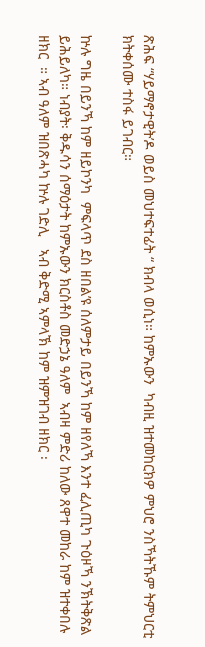ጽሕፍ “ሃይማኖታዊት’ዶ ወይስ መህተፍተፊት “ ክብላ ወሲነ። ከምኡውን  ካብዚ ዝተመከርክዎ ምህሮ ንስኻትኹም ትምህርቲ ክትቀሰሙ ተስፋ ይገብር።

ኵሉ ግዜ በይንኻ ከም ዘይኮንካ  ምፍላጥ ደስ ዘበል’ዩ ሰለምታይ በይንኻ ከም ዘየለኻ እንተ ፈሊጢካ ጉዕዞኻ ንኽትቅጽል ይሕይለካ። ነብያት፡ ቅዱሳን ሰማዕታት ከምኡውን ክርስቶስ መድኃኔ ዓለም  ኣብዛ ምድሪ ከለው ጸዋተ መከራ ከም ዝተቀበሉ ዘክር  ። ኣብ ዓለም ዝበጽሓካ ኵሉ ገድሊ   ኣብ ቅድሚ ኣምላኽ ከም ዝምዝገብ ዘክር ፡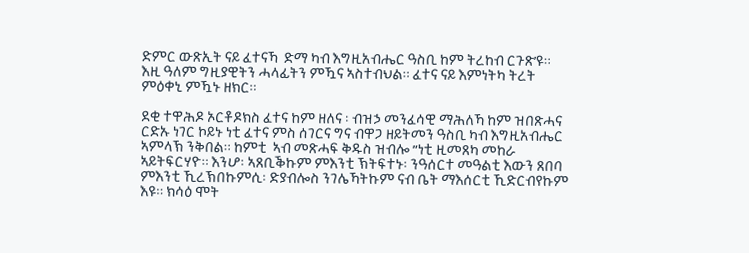ድምር ውጽኢት ናይ ፈተናኻ  ድማ ካብ እግዚአብሔር ዓስቢ ከም ትረከብ ርጉጽ’ዩ። እዚ ዓለም ግዚያዊትን ሓላፊትን ምዃና ኣስተብህል። ፈተና ናይ እምነትካ ትረት ምዕቀኒ ምዃኑ ዘክር።

ደቂ ተዋሕዶ ኦርቶዶክስ ፈተና ከም ዘለና ፡ ብዝኃ መንፈሳዊ ማሕለኻ ከም ዝበጽሓና ርድኡ ነገር ኮይኑ ነቲ ፈተና ምስ ሰገርና ግና ብዋጋ ዘይትመን ዓስቢ ካብ እግዚአብሔር ኣምላኽ ንቅበል። ከምቲ  ኣብ መጽሓፍ ቅዱስ ዝብሎ ”ነቲ ዚመጸካ መከራ ኣይትፍርሃዮ። እንሆ፡ ኣጸቢቕኩም ምእንቲ ኽትፍተኑ፡ ንዓሰርተ መዓልቲ እውን ጸበባ ምእንቲ ኺረኽበኩምሲ፡ ድያብሎስ ንገሌኻትኩም ናብ ቤት ማእሰርቲ ኺድርብየኩም እዩ። ክሳዕ ሞት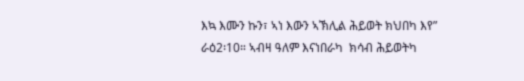እኳ እሙን ኩን፣ ኣነ እውን ኣኽሊል ሕይወት ክህበካ እየ” ራዕ2፡10። ኣብዛ ዓለም እናነበራካ  ክሳብ ሕይወትካ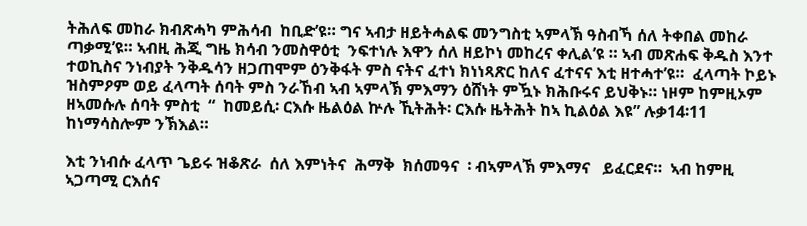ትሕለፍ መከራ ክብጽሓካ ምሕሳብ  ከቢድ’ዩ። ግና ኣብታ ዘይትሓልፍ መንግስቲ ኣምላኽ ዓስብኻ ሰለ ትቀበል መከራ ጣቃሚ’ዩ። ኣብዚ ሕጂ ግዜ ክሳብ ንመስዋዕቲ  ንፍተነሉ እዋን ሰለ ዘይኮነ መከረና ቀሊል’ዩ ። ኣብ መጽሐፍ ቅዱስ እንተ ተወኪስና ንነብያት ንቅዱሳን ዘጋጠሞም ዕንቅፋት ምስ ናትና ፈተነ ክነነጻጽር ከለና ፈተናና እቲ ዘተሓተ’ዩ።  ፈላጣት ኮይኑ  ዝስምዖም ወይ ፈላጣት ሰባት ምስ ንራኸብ ኣብ ኣምላኽ ምእማን ዕሸነት ምዃኑ ክሕቡሩና ይህቅኑ። ነዞም ከምዚኦም ዘኣመሱሉ ሰባት ምስቲ  “  ከመይሲ፡ ርእሱ ዜልዕል ኵሉ ኺትሕት፡ ርእሱ ዜትሕት ከኣ ኪልዕል እዩ” ሉቃ14፡11 ከነማሳስሎም ንኽእል።

እቲ ንነብሱ ፈላጥ ጌይሩ ዝቆጽራ  ሰለ እምነትና  ሕማቅ  ክሰመዓና  ፡ ብኣምላኽ ምእማና   ይፈርደና።  ኣብ ከምዚ ኣጋጣሚ ርእሰና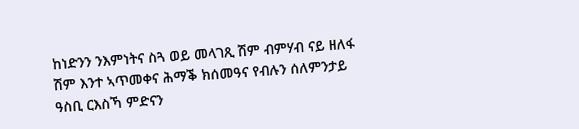ከነድንን ንእምነትና ስጓ ወይ መላገጺ ሽም ብምሃብ ናይ ዘለፋ ሽም እንተ ኣጥመቀና ሕማቕ ክሰመዓና የብሉን ሰለምንታይ ዓስቢ ርእስኻ ምድናን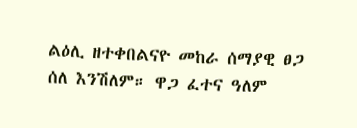ልዕሊ ዘተቀበልናዮ መከራ ሰማያዊ ፀጋ  ሰለ እንሽለም። ዋጋ ፈተና ዓለም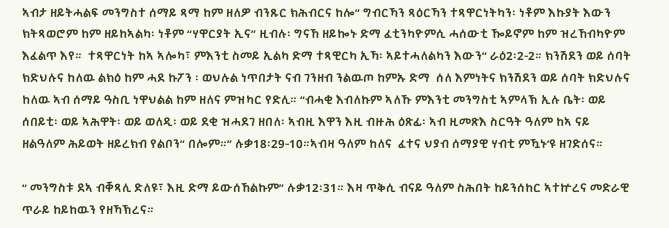ኣብታ ዘይትሓልፍ መንግስተ ሰማይ ጻማ ከም ዘለዎ ብንጹር ክሕብርና ከሎ” ግብርኻን ጻዕርኻን ተጻዋርነትካን፡ ነቶም እኩያት እውን ክትጻወሮም ከም ዘይከኣልካ፡ ነቶም “ሃዋርያት ኢና” ዚብሉ፡ ግናኸ ዘይኰኑ ድማ ፈቲንካዮምሲ ሓሰውቲ ዀይኖም ከም ዝረኸብካዮም እፈልጥ እየ።  ተጻዋርነት ከኣ ኣሎካ፣ ምእንቲ ስመይ ኢልካ ድማ ተጻዊርካ ኢኻ፡ ኣይተሓለልካን እውን” ራዕ2፡2-2። ክንሽደን ወይ ሰባት ክድህሉና ከለዉ ልክዕ ከም ሓደ ኩፖን ፡ ወህሉል ነጥበታት ናብ ገንዘብ ንልዉጦ ከምኡ ድማ  ሰለ እምነትና ክንሽደን ወይ ሰባት ክድህሉና ከለዉ ኣብ ሰማይ ዓስቢ ነዋህልል ከም ዘለና ምዝካር የድሊ። “ብሓቂ እብለኩም ኣለኹ ምእንቲ መንግስቲ ኣምላኽ ኢሉ ቤት፡ ወይ ሰበይቲ፡ ወይ ኣሕዋት፡ ወይ ወለዲ፡ ወይ ደቂ ዝሓደገ ዘበለ፡ ኣብዚ እዋን እዚ ብዙሕ ዕጽፊ፡ ኣብ ዚመጽእ ስርዓት ዓለም ከኣ ናይ ዘልዓለም ሕይወት ዘይረክብ የልቦን” በሎም።” ሉቃ18፡29-10።ኣብዛ ዓለም ከለና  ፈተና ህያብ ሰማያዊ ሃብቲ ምዃኑ’ዩ ዘገድሰና።

“ መንግስቱ ደኣ ብቐጻሊ ድለዩ፣ እዚ ድማ ይውሰኸልኩም” ሉቃ12፡31። እዛ ጥቅሲ ብናይ ዓለም ስሕበት ከይንሰከር ኣተኵረና መድራዊ  ጥራይ ከይከዉን የዘኻኽረና።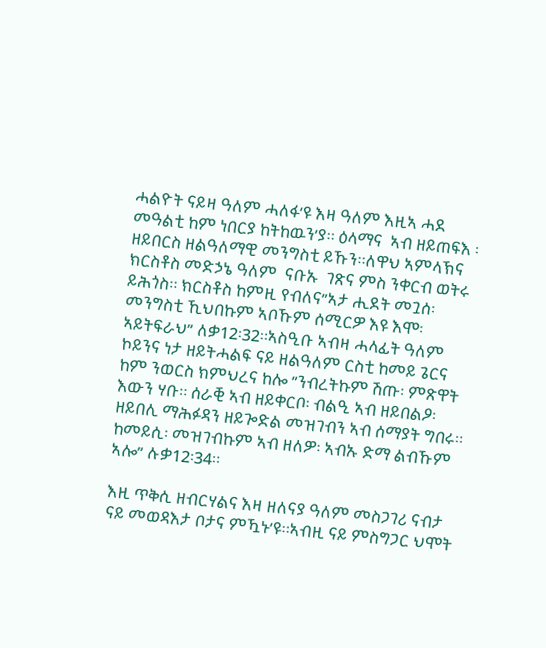ሓልዮት ናይዛ ዓለም ሓለፋ’ዩ እዛ ዓለም እዚኣ ሓደ መዓልቲ ከም ነበርያ ከትከዉን’ያ። ዕላማና  ኣብ ዘይጠፍእ ፡ ዘይበርስ ዘልዓለማዊ መንግስቲ ይኹን።ለዋህ ኣምላኽና ክርስቶስ መድኃኔ ዓለም  ናቡኡ  ገጽና ምስ ንቀርብ ወትሩ ይሕጎስ። ክርስቶስ ከምዚ የብለና”ኣታ ሒደት መጓሰ፡ መንግስቲ ኺህበኩም ኣቦኹም ሰሚርዎ እዩ እሞ፡ ኣይትፍራህ” ለቃ12፡32።ኣስዒቡ ኣብዛ ሓላፊት ዓለም ኮይንና ነታ ዘይትሓልፍ ናይ ዘልዓለም ርስቲ ከመይ ጌርና ከም ንወርስ ክምህረና ከሎ ”ንብረትኩም ሽጡ፡ ምጽዋት እውን ሃቡ። ሰራቒ ኣብ ዘይቀርቦ፡ ብልዒ ኣብ ዘይበልዖ፡ ዘይበሊ ማሕፉዳን ዘይጐድል መዝገብን ኣብ ሰማያት ግበሩ። ከመይሲ፡ መዝገብኩም ኣብ ዘለዎ፡ ኣብኡ ድማ ልብኹም ኣሎ” ሉቃ12፡34።

እዚ ጥቅሲ ዘብርሃልና እዛ ዘለናያ ዓለም መስጋገሪ ናብታ ናይ መወዳእታ ቦታና ምዃኑ’ዩ።ኣብዚ ናይ ምስግጋር ህሞት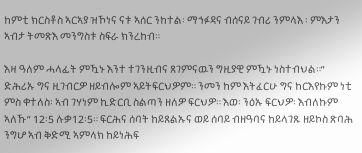ከምቲ ክርስቶስ ኣርኣያ ዝኾነና ናቱ ኣሰር ንከተል፡ ማኅፉዳና ብሰናይ ገብሪ ንምላእ ፡ ምእታን ኣብታ ትመጽእ መንግስቱ ስፍራ ክንረከብ።

እዛ ዓለም ሓላፊት ምዃኑ እንተ ተገንዚብና ጸገምናዉን ግዚያዊ ምዃኑ ነስተብህል።” ድሕሪኡ ግና ዚገብርዎ ዘይብሎም ኣይትፍርህዎም። ንመን ከም እትፈርሁ ግና ከርእየኩም ነቲ ምስ ቀተለስ፡ ኣብ ገሃነም ኪድርቢ ስልጣን ዘለዎ ፍርህዎ። እወ፡ ንዕኡ ፍርህዎ፡ እብለኩም ኣለኹ” 12፡5 ሉቃ12፡5። ፍርሕና ሰባት ከይጸልኡና ወይ ሰባይ ብዘዓባና ከይላገጹ ዘይኮስ ጽባሕ ንግሆ ኣብ ቅድሚ ኣምላክ ከይነሕፍ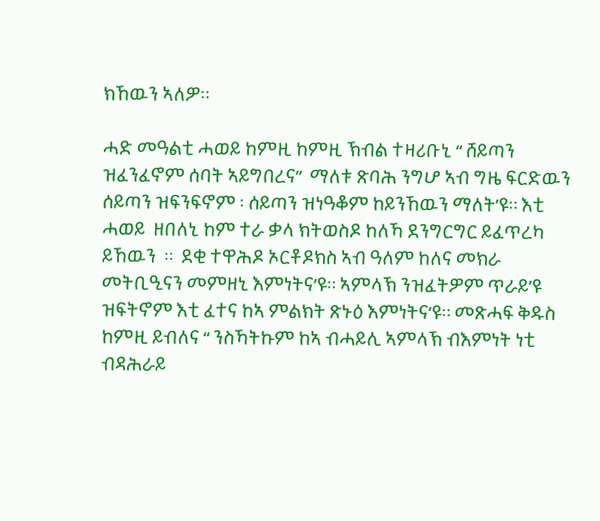ክኸዉን ኣለዎ።

ሓድ መዓልቲ ሓወይ ከምዚ ከምዚ ኽብል ተዛሪቡኒ “ ሸይጣን ዝፈንፈኖም ሰባት ኣይግበረና”  ማለቱ ጽባሕ ንግሆ ኣብ ግዜ ፍርድዉን ሰይጣን ዝፍንፍኖም ፡ ሰይጣን ዝነዓቆም ከይንኸዉን ማለት’ዩ። እቲ ሓወይ  ዘበለኒ ከም ተራ ቃላ ክትወስዶ ከለኻ ደንግርግር ይፈጥረካ ይኸዉን  ።  ደቂ ተዋሕዶ ኦርቶዶክስ ኣብ ዓለም ከለና መክራ  መትቢዒናን መምዘኒ እምነትና’ዩ። ኣምላኽ ንዝፈትዎም ጥራይ’ዩ ዝፍትኖም እቲ ፈተና ከኣ ምልክት ጽኑዕ እምነትና’ዩ። መጽሓፍ ቅዱስ ከምዚ ይብለና “ ንስኻትኩም ከኣ ብሓይሊ ኣምላኽ ብእምነት ነቲ ብዳሕራይ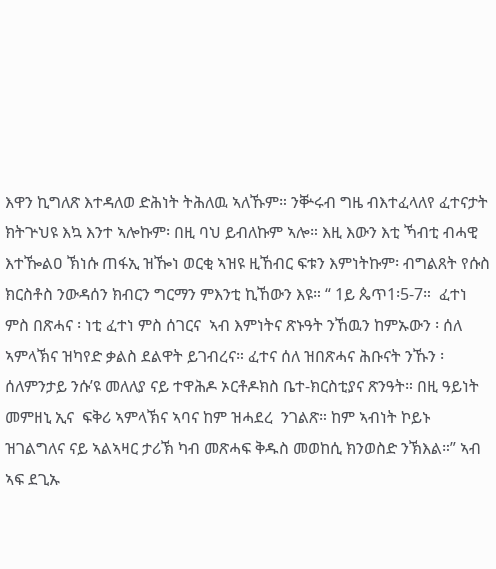እዋን ኪግለጽ እተዳለወ ድሕነት ትሕለዉ ኣለኹም። ንቝሩብ ግዜ ብእተፈላለየ ፈተናታት ክትጕህዩ እኳ እንተ ኣሎኩም፡ በዚ ባህ ይብለኩም ኣሎ። እዚ እውን እቲ ኻብቲ ብሓዊ እተዀልዐ ኽነሱ ጠፋኢ ዝዀነ ወርቂ ኣዝዩ ዚኸብር ፍቱን እምነትኩም፡ ብግልጸት የሱስ ክርስቶስ ንውዳሰን ክብርን ግርማን ምእንቲ ኪኸውን እዩ። “ 1ይ ጴጥ1፡5-7።  ፈተነ ምስ በጽሓና ፡ ነቲ ፈተነ ምስ ሰገርና  ኣብ እምነትና ጽኑዓት ንኸዉን ከምኡውን ፡ ሰለ ኣምላኽና ዝካየድ ቃልስ ደልዋት ይገብረና። ፈተና ሰለ ዝበጽሓና ሕቡናት ንኹን ፡ሰለምንታይ ንሱ’ዩ መለለያ ናይ ተዋሕዶ ኦርቶዶክስ ቤተ-ክርስቲያና ጽንዓት። በዚ ዓይነት መምዘኒ ኢና  ፍቅሪ ኣምላኽና ኣባና ከም ዝሓደረ  ንገልጽ። ከም ኣብነት ኮይኑ ዝገልግለና ናይ ኣልኣዛር ታሪኽ ካብ መጽሓፍ ቅዱስ መወከሲ ክንወስድ ንኽእል።” ኣብ ኣፍ ደጊኡ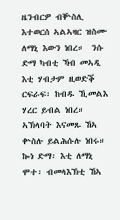ዜንብርዎ ብቝስሊ እተወርሰ ኣልኣዛር ዝስሙ ለማኒ እውን ነበረ።  ንሱ ድማ ካብቲ ኻብ መኣዲ እቲ ሃብታም ዚወድቕ ርፍራፍ፡ ከብዱ ኺመልእ ሃረር ይብል ነበረ። ኣኽላባት እናመጹ ኸኣ ቍስሉ ይልሕሱሉ ነበሩ። ኰነ ድማ፡ እቲ ለማኒ ሞተ፡ ብመላእኽቲ ኸኣ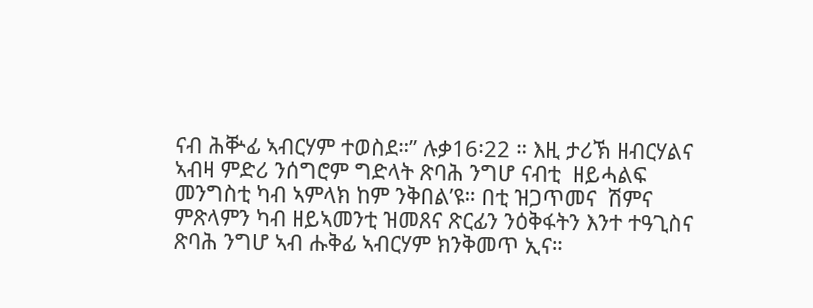ናብ ሕቝፊ ኣብርሃም ተወስደ።” ሉቃ16፡22 ። እዚ ታሪኽ ዘብርሃልና ኣብዛ ምድሪ ንሰግሮም ግድላት ጽባሕ ንግሆ ናብቲ  ዘይሓልፍ መንግስቲ ካብ ኣምላክ ከም ንቅበል’ዩ። በቲ ዝጋጥመና  ሽምና ምጽላምን ካብ ዘይኣመንቲ ዝመጸና ጽርፊን ንዕቅፋትን እንተ ተዓጊስና ጽባሕ ንግሆ ኣብ ሑቅፊ ኣብርሃም ክንቅመጥ ኢና።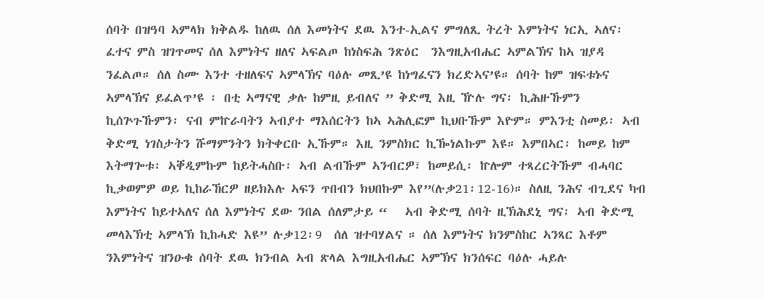ሰባት በዝዓባ ኣምላክ ክቅልዱ ከለዉ ሰለ እመነትና ደዉ እንተ-ኢልና ምግለጺ ትረት እምነትና ነርኢ ኣለና፡  ፈተና ምስ ዝገጥመና ሰለ እምነትና ዘለና ኣፍልጦ ከነስፍሕ ንጽዕር  ንእግዚአብሔር ኣምልኽና ከኣ ዝያዳ ንፈልጦ። ሰለ ስሙ እንተ ተዘለፍና ኣምላኽና ባዕሉ መጺ’ዩ ከነግፈናን ክረድኣና’ዩ። ሰባት ከም ዝፍቱኑና ኣምላኽና ይፈልጥ’ዩ ፡ በቲ ኣማናዊ ቃሉ ከምዚ ይብለና ” ቅድሚ እዚ ዅሉ ግና፡ ኪሕዙኹምን ኪሰጕጉኹምን፡ ናብ ምኵራባትን ኣብያተ ማእሰርትን ከኣ ኣሕሊፎም ኪህቡኹም እዮም። ምእንቲ ስመይ፡ ኣብ ቅድሚ ነገስታትን ሹማምንትን ክትቀርቡ ኢኹም። እዚ ንምስክር ኪዀነልኩም እዩ። እምበኣር፡ ከመይ ከም እትማጐቱ፡ ኣቐዲምኩም ከይትሓስቡ፡ ኣብ ልብኹም ኣንብርዎ፣ ከመይሲ፡ ኵሎም ተጻረርትኹም ብሓባር ኪቃወምዎ ወይ ኪከራኸርዎ ዘይክእሉ ኣፍን ጥበብን ክህበኩም እየ”(ሉቃ21፡12-16)። ስለዚ ንሕና ብጊደና ካብ እምነትና ከይተኣለና ሰለ እምነትና ደው ንበል ሰለምታይ “   ኣብ ቅድሚ ሰባት ዚኽሕደኒ ግና፡ ኣብ ቅድሚ መላእኽቲ ኣምላኽ ኪከሓድ እዩ” ሉቃ12፡9  ሰለ ዝተባሃልና ። ሰለ እምነትና ክንምስከር ኣንጻር እቶም ንእምነትና ዝንዑቁ ሰባት ደዉ ክንብል ኣብ ጽላል እግዚአብሔር ኣምኽና ክንሰፍር ባዕሉ ሓይሉ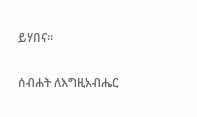ይሃበና።

ሰብሐት ለእግዚአብሔር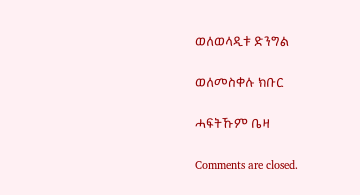ወለወላዲቱ ድንግል

ወለመስቀሉ ክቡር

ሓፍትኹም ቤዛ

Comments are closed.